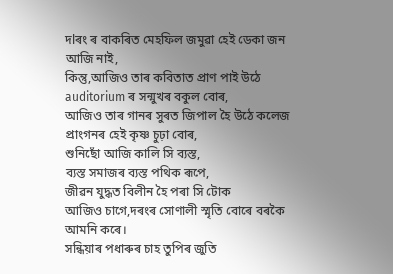দlৰং ৰ বাকৰিত মেহফিল জমুৱা হেই ডেকা জন আজি নাই,
কিন্তু,আজিও তাৰ কবিতাত প্ৰাণ পাই উঠে auditorium ৰ সন্মুখৰ বকুল বোৰ,
আজিও তাৰ গানৰ সুৰত জিপাল হৈ উঠে কলেজ প্ৰাংগনৰ হেই কৃষ্ণ চুঢ়া বোৰ,
শুনিছোঁ আজি কালি সি ব্যস্ত,
ব্যস্ত সমাজৰ ব্যস্ত পথিক ৰূপে,
জীৱন যুদ্ধত বিলীন হৈ পৰা সি টোক
আজিও চাগে,দৰংৰ সোণালী স্মৃতি বোৰে বৰকৈ আমনি কৰে।
সন্ধিয়াৰ পধাৰুৰ চাহ তুপিৰ জুতি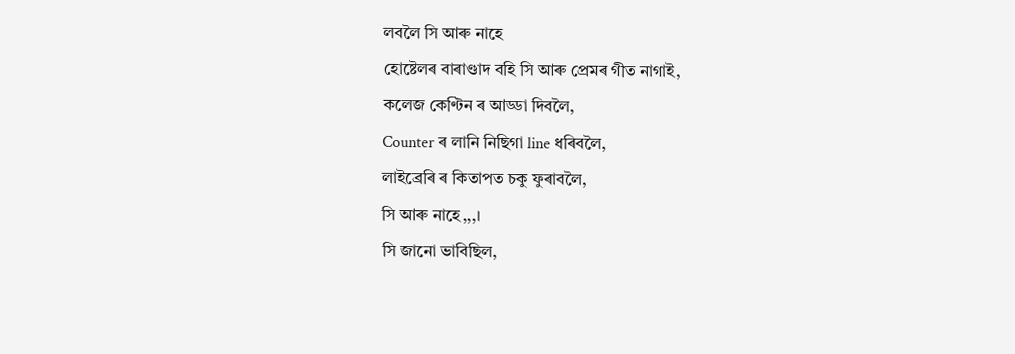লবলৈ সি আৰু নাহে
হোষ্টেলৰ বাৰাণ্ডাদ বহি সি আৰু প্ৰেমৰ গীত নাগাই,
কলেজ কেণ্টিন ৰ আড্ডা দিবলৈ,
Counter ৰ লানি নিছিগা line ধৰিবলৈ,
লাইব্ৰেৰি ৰ কিতাপত চকু ফুৰাবলৈ,
সি আৰু নাহে,,,।
সি জানো ভাবিছিল,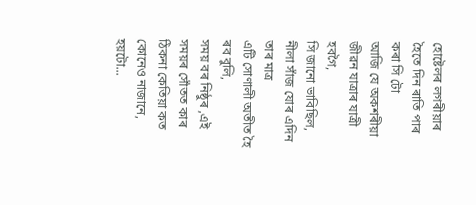হোষ্টেলৰ লগৰীয়াৰ হৈতে দিন ৰাতি পাৰ কৰা সি টো
আজি যে অকশৰীয়া জীৱন যাত্ৰাৰ যাত্ৰী হবগৈ,
সি জানো ভাবিছিল,
নীলা সাঁজ যোৰ এদিন তাৰ মাত্ৰ
এটি সোণালী অতীত হৈ ৰব বুলি,
সময় বৰ নিষ্ঠুৰ ,এই সময়ৰ সোঁতত কাৰ ঠিকনা কেতিয়া কত কোনেও নাজানে,
হয়টো...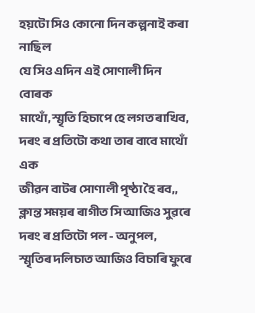হয়টো সিও কোনো দিন কল্পনাই কৰা নাছিল
যে সিও এদিন এই সোণালী দিন বোৰক
মাথোঁ,স্মৃতি হিচাপে হে লগত ৰাখিব,
দৰং ৰ প্ৰতিটো কথা তাৰ বাবে মাথোঁ এক
জীৱন বাটৰ সোণালী পৃষ্ঠা হৈ ৰব,,
ক্লান্ত সময়ৰ ৰাগীত সি আজিও সুৱৰে দৰং ৰ প্ৰতিটো পল - অনুপল,
স্মৃতিৰ দলিচাত আজিও বিচাৰি ফুৰে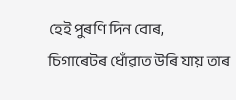হেই পুৰণি দিন বোৰ,
চিগাৰেটৰ ধোঁৱাত উৰি যায় তাৰ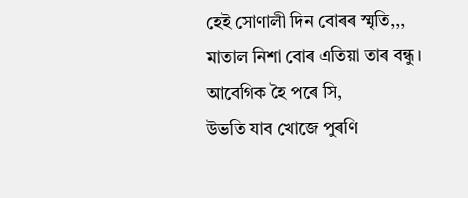হেই সোণালী দিন বোৰৰ স্মৃতি,,,
মাতাল নিশা বোৰ এতিয়া তাৰ বন্ধু।
আবেগিক হৈ পৰে সি,
উভতি যাব খোজে পুৰণি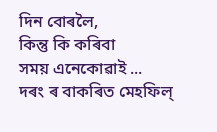দিন বোৰলৈ,
কিন্তু কি কৰিবা
সময় এনেকোৱাই ...
দৰং ৰ বাকৰিত মেহফিল্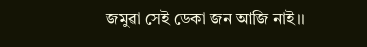জমুৱা সেই ডেকা জন আজি নাই।।